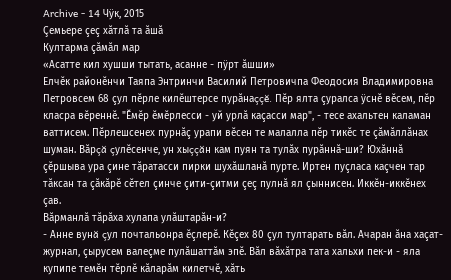Archive - 14 Чÿк, 2015
Çемьере çеç хăтлă та ăшă
Култарма çăмăл мар
«Асатте кил хушши тытать, асанне - пÿрт ăшши»
Елчĕк районĕнчи Таяпа Энтринчи Василий Петровичпа Феодосия Владимировна Петровсем 68 çул пĕрле килĕштерсе пурăнаççĕ. Пĕр ялта çуралса ÿснĕ вĕсем, пĕр класра вĕреннĕ. "Ĕмĕр ĕмĕрлесси - уй урлă каçасси мар", - тесе ахальтен каламан ваттисем. Пĕрлешсенех пурнăç урапи вĕсен те малалла пĕр тикĕс те çăмăллăнах шуман. Вăрçă çулĕсенче, ун хыççăн кам пуян та тулăх пурăннă-ши? Юхăннă çĕршыва ура çине тăратасси пирки шухăшланă пурте. Иртен пуçласа каçчен тар тăксан та çăкăрĕ сĕтел çинче çити-çитми çеç пулнă ял çыннисен. Иккĕн-иккĕнех çав.
Вăрманлă тăрăха хулапа улăштарăн-и?
- Анне вунă çул почтальонра ĕçлерĕ. Кĕçех 80 çул тултарать вăл. Ачаран ăна хаçат-журнал, çырусем валеçме пулăшаттăм эпĕ. Вăл вăхăтра тата хальхи пек-и - яла купипе темĕн тĕрлĕ кăларăм килетчĕ, хăть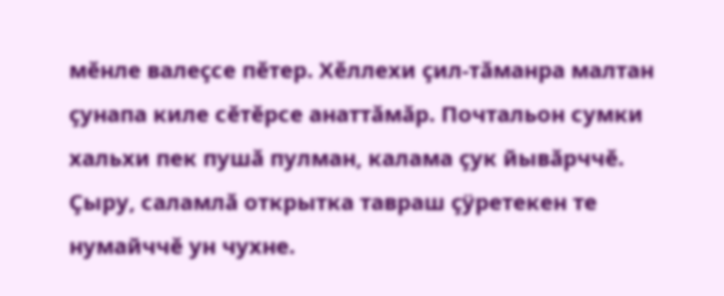мĕнле валеçсе пĕтер. Хĕллехи çил-тăманра малтан çунапа киле сĕтĕрсе анаттăмăр. Почтальон сумки хальхи пек пушă пулман, калама çук йывăрччĕ. Çыру, саламлă открытка тавраш çÿретекен те нумайччĕ ун чухне.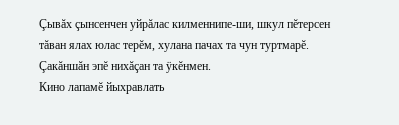Çывăх çынсенчен уйрăлас килменнипе-ши, шкул пĕтерсен тăван ялах юлас терĕм, хулана пачах та чун туртмарĕ. Çакăншăн эпĕ нихăçан та ÿкĕнмен.
Кино лапамĕ йыхравлать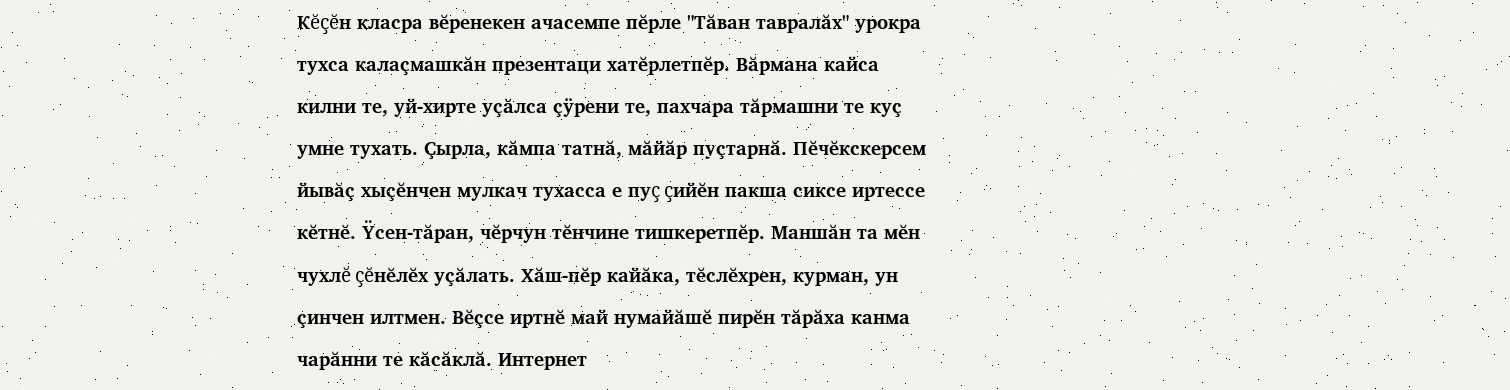Кĕçĕн класра вĕренекен ачасемпе пĕрле "Тăван тавралăх" урокра тухса калаçмашкăн презентаци хатĕрлетпĕр. Вăрмана кайса килни те, уй-хирте уçăлса çÿрени те, пахчара тăрмашни те куç умне тухать. Çырла, кăмпа татнă, мăйăр пуçтарнă. Пĕчĕкскерсем йывăç хыçĕнчен мулкач тухасса е пуç çийĕн пакша сиксе иртессе кĕтнĕ. Ÿсен-тăран, чĕрчун тĕнчине тишкеретпĕр. Маншăн та мĕн чухлĕ çĕнĕлĕх уçăлать. Хăш-пĕр кайăка, тĕслĕхрен, курман, ун çинчен илтмен. Вĕçсе иртнĕ май нумайăшĕ пирĕн тăрăха канма чарăнни те кăсăклă. Интернет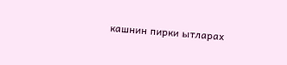кашнин пирки ытларах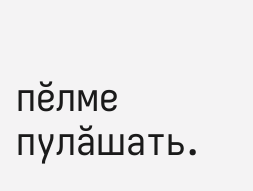пĕлме пулăшать.